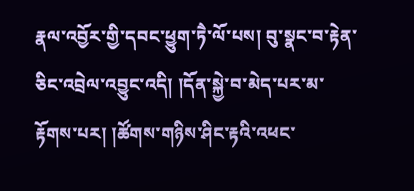རྣལ་འབྱོར་གྱི་དབང་ཕྱུག་ཏཻ་ལོ་པས། བུ་སྣང་བ་རྟེན་ཅིང་འབྲེལ་འབྱུང་འདི། །དོན་སྐྱེ་བ་མེད་པར་མ་རྟོགས་པར། །ཚོགས་གཉིས་ཤིང་རྟའི་འཕང་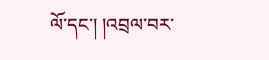ལོ་དང་། །འབྲལ་བར་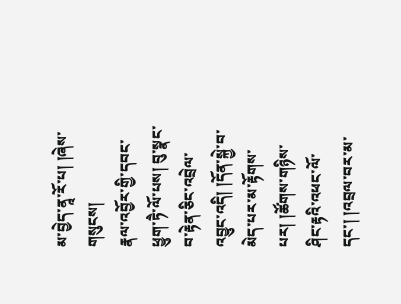མ་བྱེད་ནཱ་རོ་པ། །ཞེས་གསུངས།
རྣལ་འབྱོར་གྱི་དབང་ཕྱུག་ཏཻ་ལོ་པས། བུ་སྣང་བ་རྟེན་ཅིང་འབྲེལ་འབྱུང་འདི། །དོན་སྐྱེ་བ་མེད་པར་མ་རྟོགས་པར། །ཚོགས་གཉིས་ཤིང་རྟའི་འཕང་ལོ་དང་། །འབྲལ་བར་མ་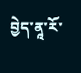བྱེད་ནཱ་རོ་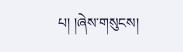པ། །ཞེས་གསུངས།